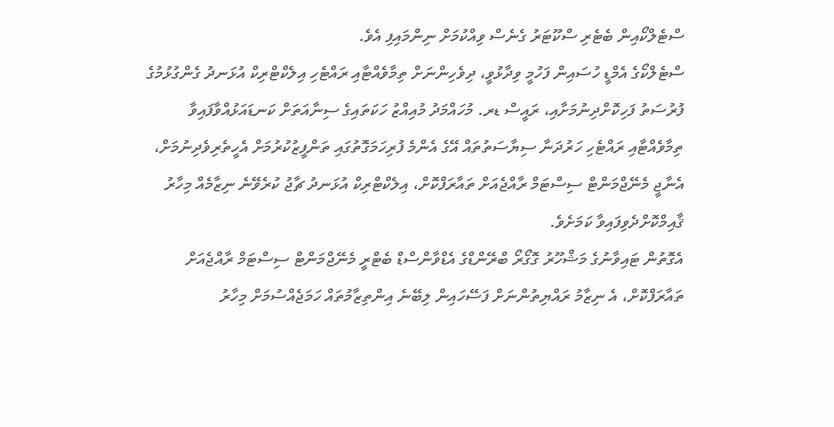ސްޓެލްކޯއިން ބެޓެރި ސްކޫޓަރު ގެނެސް ވިއްކުމަށް ނިންމައިފި އެވެ.
ސްޓެލްކޯގެ އެމްޑީ ހުސައިން ފަހުމީ ވިދާޅުވީ، ދިވެހިންނަށް ތިމާވެއްޓާއި ރައްޓެހި އިލެކްޓްރިކް އުޅަނދު ގެންގުޅުމުގެ ފުރުސަތު ފަހިކޮށްދިނުމަށާއި، ރައީސް ޑރ. މުހައްމަދު މުއިއްޒު ހަކަތައިގެ ސިނާއަތަށް ކަނޑައަޅުއްވާފައިވާ ތިމާވެއްޓާއި ރައްޓެހި ހަރުދަނާ ސިޔާސަތުތައް އޭގެ އެންމެ ފުރިހަމަގޮތުގައި ތަންފީޒުކުރުމަށް އެހީތެރިވެދިނުމަށް، އެނާޖީ މެނޭޖްމަންޓް ސިސްޓަމް ރާއްޖެއަށް ތައާރަފްކޮށް، އިލެކްޓްރިކް އުޅަނދު ޗާޖު ކުރެވޭނެ ނިޒާމެއް މިހާރު ޤާއިމްކޮށްދެވިފައިވާ ކަމަށެވެ.
އެގޮތުން ޓައިވާނުގެ މަޝްހޫރު ގޮގޯރޯ ބްރޭންޑްގެ އެޑްވާންސްޑް ބެޓްރީ މެނޭޖްމަންޓް ސިސްޓަމް ރާއްޖެއަށް ތައާރަފްކޮށް، އެ ނިޒާމު ރައްޔިތުންނަށް ފަސޭހައިން ލިބޭނެ އިންތިޒާމުތައް ހަމަޖެއްސުމަށް މިހާރު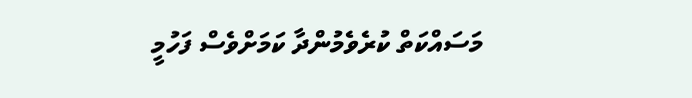މަސައްކަތް ކުރެވެމުންދާ ކަމަށްވެސް ފަހުމީ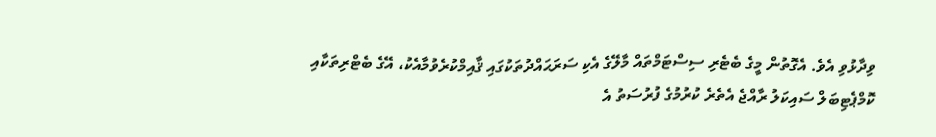ވިދާޅުވި އެވެ. އެގޮތުން މީގެ ބެޓެރި ސިސްޓަމްތައް މާލޭގެ އެކި ސަރަޙައްދުތަކުގައި ޤާއިމްކުރެވުމާއެކު، އޭގެ ބެޓްރިތަކާއި ކޮމްޕެޓިބަލް ސައިކަލު ރާއްޖެ އެތެރެ ކުރުމުގެ ފުރުސަތު އެ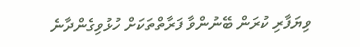ވިޔަފާރި ކުރަން ބޭނުންވާ ފަރާތްތަކަށް ހުޅުވިގެންދާނެ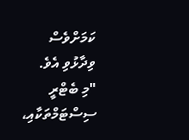ކަމަށްވެސް ވިދާޅުވި އެވެ.
"މި ބެޓްރީ ސިސްޓަމްތަކާއި،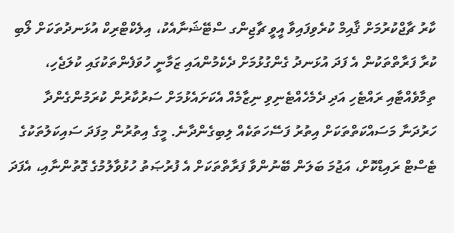ކާރު ޗާޖްކުރުމަށް ޤާއިމް ކުރެވިފައިވާ އީވީ ޗާޖިންގ ސްޓޭޝަނާއެކު، އިލެކްޓްރިކް އުޅަނދުތަކަށް ލޯބި ކުރާ ފަރާތްތަކުން އެ ފަދަ އުޅަނދު ގެންގުޅުމަށް ދެކެމުންއައި ޒަމާނީ ހުވަފެންތަކުގައި ކުލަޖެހި، ތިމާވެއްޓާއި ރައްޓެހި އަދި ދެމެހެއްޓެނިވި ނިޒާމެއް އެކަށައެޅުމަށް ސަރުކާރުން ކުރަމުންގެންދާ ހަރުދަނާ މަސައްކަތްތަކަށް އިތުރު ފަސޭހަތަކެއް ލިބިގެންދާނެ. މީގެ އިތުރުން މިފަދަ ސައިކަލުތަކުގެ ޓެސްޓް ރައިޑްކޮށް، އަޖުމަ ބަލަން ބޭނުންވާ ފަރާތްތަކަށް އެ ފުރުޞަތު ހުޅުވާލުމުގެ ގޮތުންނާއި، އެފަދަ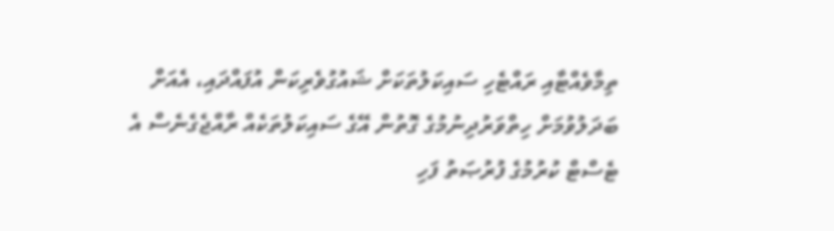ތިމާވެއްޓާއި ރައްޓެހި ސައިކަލުތަކަށް ޝައުގުވެރިކަން އުފައްދައި، އެއަށް ބަދަލުވުމަށް ހިތްވަރުދިނުމުގެ ގޮތުން އޭގެ ސައިކަލުތަކެއް ރާއްޖެގެނެސް އެ ޓެސްޓް ކުރުމުގެ ފުރުޞަތު ފަހި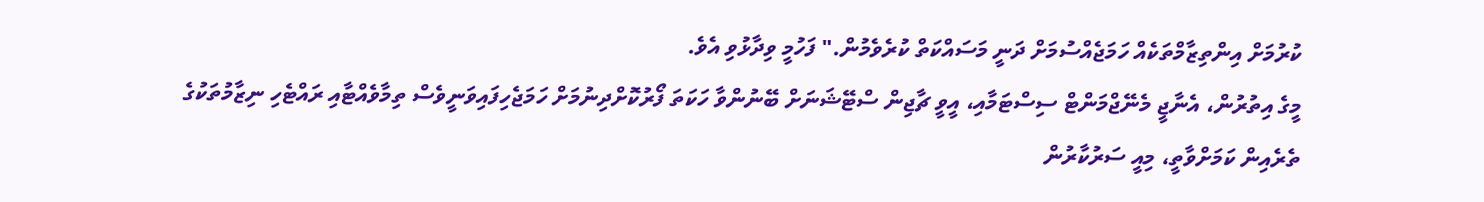ކުރުމަށް އިންތިޒާމްތަކެއް ހަމަޖެއްސުމަށް ދަނީ މަސައްކަތް ކުރެވެމުން." ފަހުމީ ވިދާޅުވި އެވެ.
މީގެ އިތުރުން، އެނާޖީ މެނޭޖްމަންޓް ސިސްޓަމާއި، އީވީ ޗާޖިން ސްޓޭޝަނަށް ބޭނުންވާ ހަކަތަ ފޯރުކޮށްދިނުމަށް ހަމަޖެހިފައިވަނީވެސް ތިމާވެއްޓާއި ރައްޓެހި ނިޒާމުތަކުގެ ތެރެއިން ކަމަށްވާތީ، މިއީ ސަރުކާރުން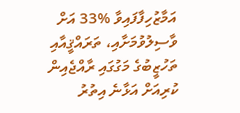އަމާޒުހިފާފައިވާ %33 އަށް ވާސިލުވުމަށާއި، ތަރައްޤީއާއި ތަހުޒީބުގެ މަގުގައި ރާއްޖެއިން ކުރިއަށް އަޅާނެ އިތުރު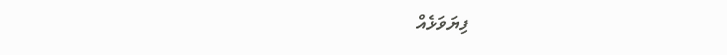ފިޔަވަޅެއް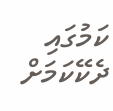ކަމުގައި ދެކޭކަމަށް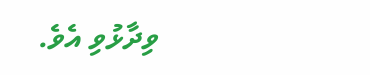ވިދާޅުވި އެވެ.